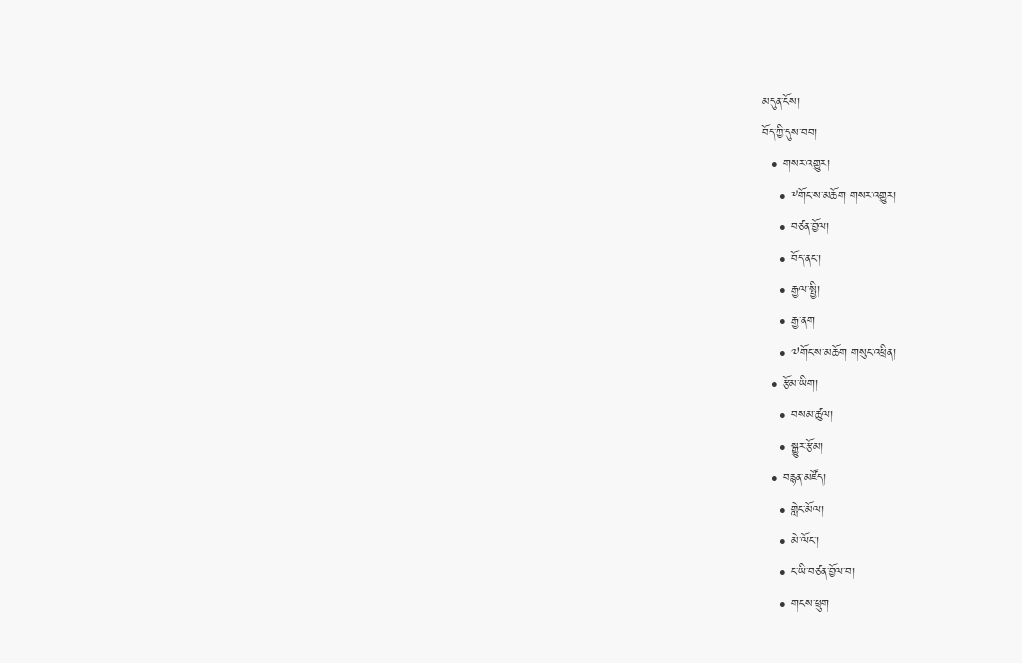མདུན་ངོས།
བོད་ཀྱི་དུས་བབ།
  • གསར་འགྱུར།
    • ༸གོང་ས་མཆོག གསར་འགྱུར།
    • བཙན་བྱོལ།
    • བོད་ནང་།
    • རྒྱལ་སྤྱི།
    • རྒྱ་ནག
    • ༧གོང་ས་མཆོག གསུང་འཕྲིན།
  • རྩོམ་ཡིག།
    • བསམ་ཚུལ།
    • སྒྱུར་རྩོམ།
  • བརྙན་མཛོད།
    • གླེང་མོལ།
    • མེ་ལོང་།
    • ང་ཡི་བཙན་བྱོལ་བ།
    • གངས་ཕྲུག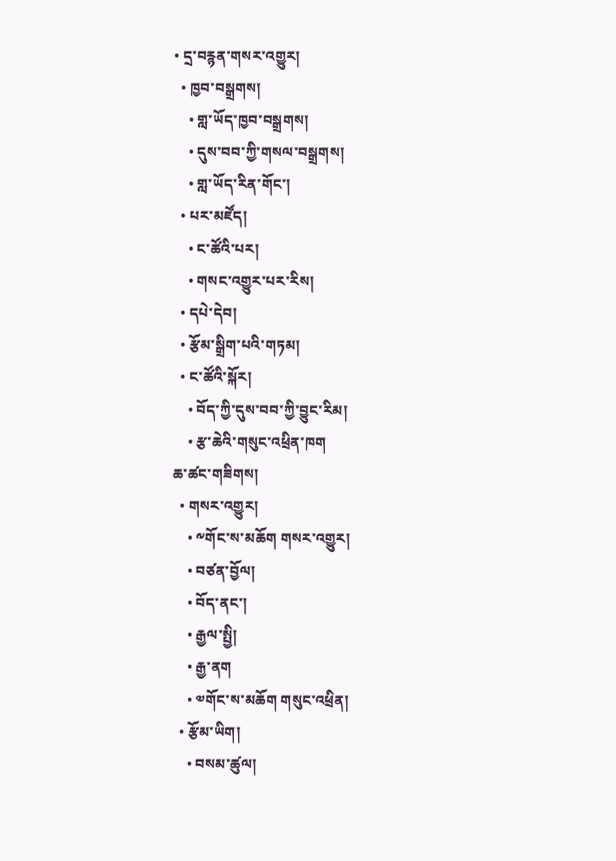• དྲ་བརྙན་གསར་འགྱུར།
  • ཁྱབ་བསྒྲགས།
    • གླ་ཡོད་ཁྱབ་བསྒྲགས།
    • དུས་བབ་ཀྱི་གསལ་བསྒྲགས།
    • གླ་ཡོད་རིན་གོང་།
  • པར་མཛོད།
    • ང་ཚོའི་པར།
    • གསང་འགྱུར་པར་རིས།
  • དཔེ་དེབ།
  • རྩོམ་སྒྲིག་པའི་གཏམ།
  • ང་ཚོའི་སྐོར།
    • བོད་ཀྱི་དུས་བབ་ཀྱི་བྱུང་རིམ།
    • རྩ་ཆེའི་གསུང་འཕྲིན་ཁག
ཆ་ཚང་གཟིགས།
  • གསར་འགྱུར།
    • ༸གོང་ས་མཆོག གསར་འགྱུར།
    • བཙན་བྱོལ།
    • བོད་ནང་།
    • རྒྱལ་སྤྱི།
    • རྒྱ་ནག
    • ༧གོང་ས་མཆོག གསུང་འཕྲིན།
  • རྩོམ་ཡིག།
    • བསམ་ཚུལ།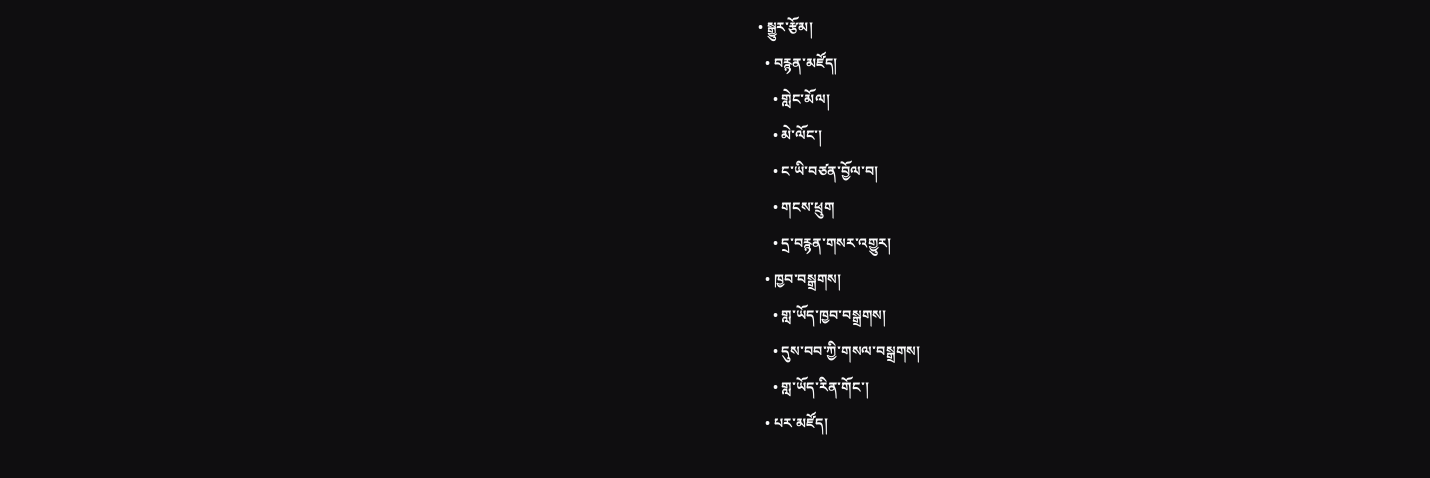• སྒྱུར་རྩོམ།
  • བརྙན་མཛོད།
    • གླེང་མོལ།
    • མེ་ལོང་།
    • ང་ཡི་བཙན་བྱོལ་བ།
    • གངས་ཕྲུག
    • དྲ་བརྙན་གསར་འགྱུར།
  • ཁྱབ་བསྒྲགས།
    • གླ་ཡོད་ཁྱབ་བསྒྲགས།
    • དུས་བབ་ཀྱི་གསལ་བསྒྲགས།
    • གླ་ཡོད་རིན་གོང་།
  • པར་མཛོད།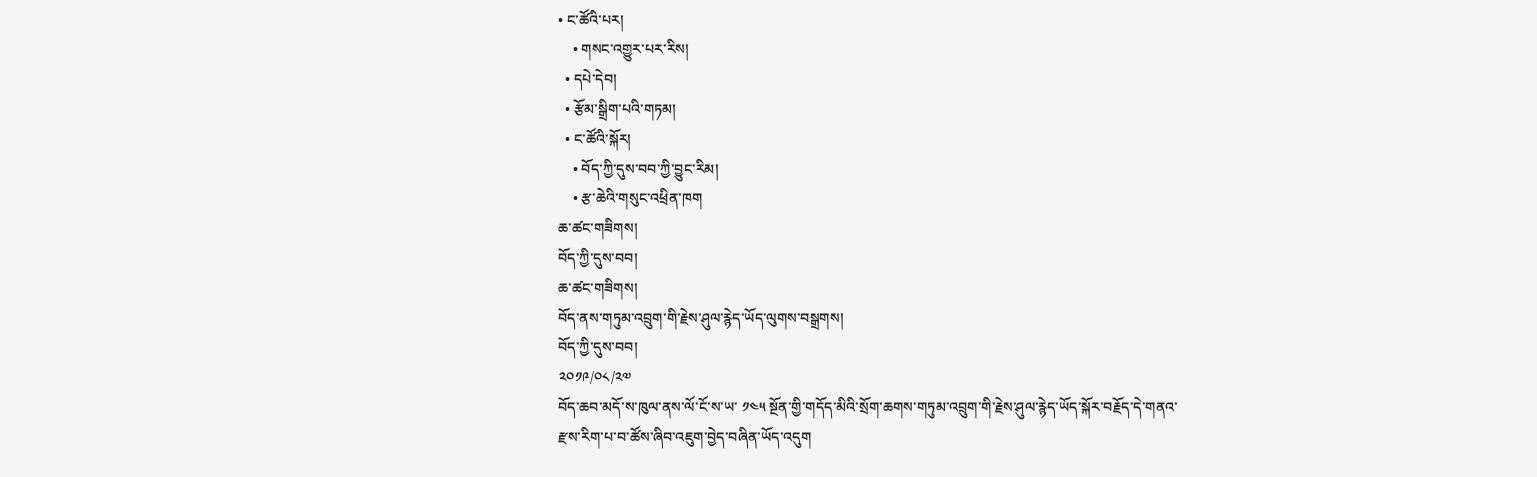• ང་ཚོའི་པར།
    • གསང་འགྱུར་པར་རིས།
  • དཔེ་དེབ།
  • རྩོམ་སྒྲིག་པའི་གཏམ།
  • ང་ཚོའི་སྐོར།
    • བོད་ཀྱི་དུས་བབ་ཀྱི་བྱུང་རིམ།
    • རྩ་ཆེའི་གསུང་འཕྲིན་ཁག
ཆ་ཚང་གཟིགས།
བོད་ཀྱི་དུས་བབ།
ཆ་ཚང་གཟིགས།
བོད་ནས་གཏུམ་འབྲུག་གི་རྗེས་ཤུལ་རྙེད་ཡོད་ལུགས་བསྒྲགས།
བོད་ཀྱི་དུས་བབ།
༢༠༡༩/༠༨/༢༧
བོད་ཆབ་མདོ་ས་ཁུལ་ནས་ལོ་ངོ་ས་ཡ་ ༡༤༥ སྔོན་གྱི་གདོད་མིའི་སྲོག་ཆགས་གཏུམ་འབྲུག་གི་རྗེས་ཤུལ་རྙེད་ཡོད་སྐོར་བརྗོད་དེ་གནའ་རྫས་རིག་པ་བ་ཚོས་ཞིབ་འཇུག་བྱེད་བཞིན་ཡོད་འདུག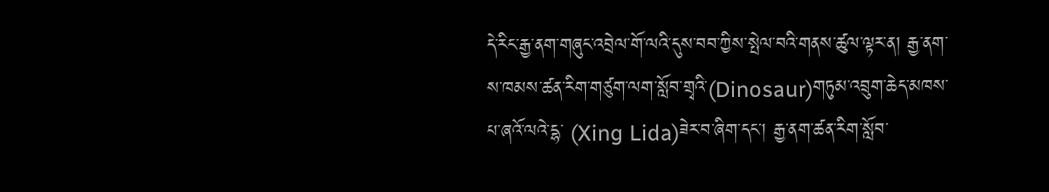དེ་རིང་རྒྱ་ནག་གཞུང་འབྲེལ་གོ་ལའི་དུས་བབ་ཀྱིས་སྤེལ་བའི་གནས་ཚུལ་ལྟར་ན། རྒྱ་ནག་ས་ཁམས་ཚན་རིག་གཙུག་ལག་སློབ་གྲྭའི་(Dinosaur)གཏུམ་འབྲུག་ཆེད་མཁས་པ་ཞའོ་ལའེ་དྷ་ (Xing Lida)ཟེར་བ་ཞིག་དང་། རྒྱ་ནག་ཚན་རིག་སློབ་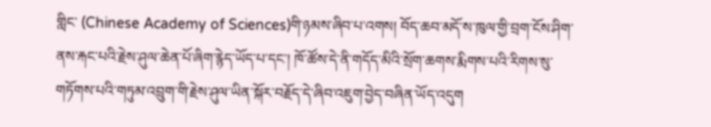གླིང་ (Chinese Academy of Sciences)གི་ཉམས་ཞིབ་པ་འགས། བོད་ཆབ་མདོ་ས་ཁུལ་གྱི་བྲག་ངོས་ཤིག་ནས་རྐང་པའི་རྗེས་ཤུལ་ཆེན་པོ་ཞིག་རྙེད་ཡོད་པ་དང་། ཁོ་ཚོས་དེ་ནི་གདོད་མིའི་སྲོག་ཆགས་རྨིགས་པའི་རིགས་སུ་གཏོགས་པའི་གཏུམ་འབྲུག་གི་རྗེས་ཤུལ་ཡིན་སྐོར་བརྗོད་དེ་ཞིབ་འཇུག་བྱེད་བཞིན་ཡོད་འདུག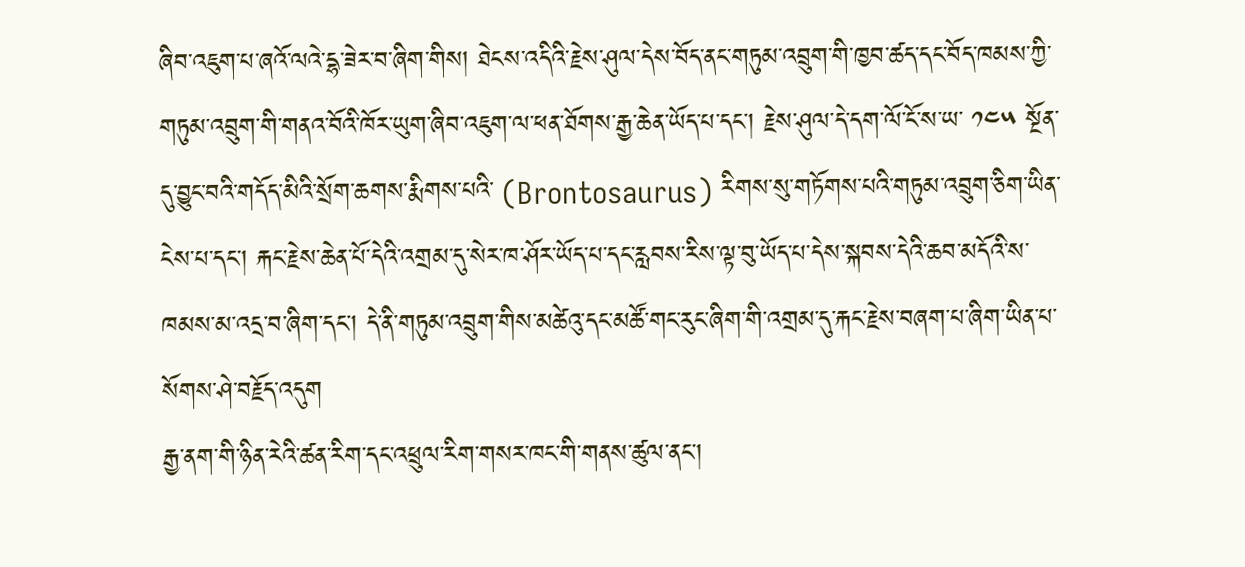ཞིབ་འཇུག་པ་ཞའོ་ལའེ་དྷ་ཟེར་བ་ཞིག་གིས། ཐེངས་འདིའི་རྗེས་ཤུལ་དེས་བོད་ནང་གཏུམ་འབྲུག་གི་ཁྱབ་ཚད་དང་བོད་ཁམས་ཀྱི་གཏུམ་འབྲུག་གི་གནའ་བོའི་ཁོར་ཡུག་ཞིབ་འཇུག་ལ་ཕན་ཐོགས་རྒྱ་ཆེན་ཡོད་པ་དང་། རྗེས་ཤུལ་དེ་དག་ལོ་ངོ་ས་ཡ་ ༡༤༥ སྔོན་དུ་བྱུང་བའི་གདོད་མིའི་སྲོག་ཆགས་རྨིགས་པའི་ (Brontosaurus) རིགས་སུ་གཏོགས་པའི་གཏུམ་འབྲུག་ཅིག་ཡིན་ངེས་པ་དང་། རྐང་རྗེས་ཆེན་པོ་དེའི་འགྲམ་དུ་སེར་ཁ་ཤོར་ཡོད་པ་དང་རླབས་རིས་ལྟ་བུ་ཡོད་པ་དེས་སྐབས་དེའི་ཆབ་མདོའི་ས་ཁམས་མ་འདྲ་བ་ཞིག་དང་། དེ་ནི་གཏུམ་འབྲུག་གིས་མཚེའུ་དང་མཚོ་གང་རུང་ཞིག་གི་འགྲམ་དུ་རྐང་རྗེས་བཞག་པ་ཞིག་ཡིན་པ་སོགས་ཤེ་བརྗོད་འདུག
རྒྱ་ནག་གི་ཉིན་རེའི་ཚན་རིག་དང་འཕྲུལ་རིག་གསར་ཁང་གི་གནས་ཚུལ་ནང་།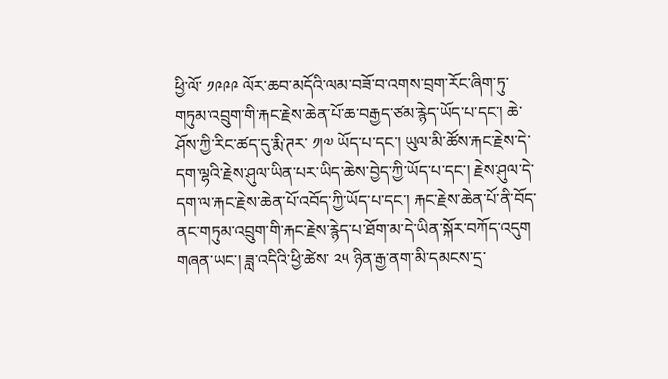ཕྱི་ལོ་ ༡༩༩༩ ལོར་ཆབ་མདོའི་ལམ་བཟོ་བ་འགས་བྲག་རོང་ཞིག་ཏུ་གཏུམ་འབྲུག་གི་རྐང་རྗེས་ཆེན་པོ་ཆ་བརྒྱད་ཙམ་རྙེད་ཡོད་པ་དང་། ཆེ་ཤོས་ཀྱི་རིང་ཚད་དུ་རྨི་ཊར་ ༡།༧ ཡོད་པ་དང་། ཡུལ་མི་ཚོས་རྐང་རྗེས་དེ་དག་ལྷའི་རྗེས་ཤུལ་ཡིན་པར་ཡིད་ཆེས་བྱེད་ཀྱི་ཡོད་པ་དང་། རྗེས་ཤུལ་དེ་དག་ལ་རྐང་རྗེས་ཆེན་པོ་འབོད་ཀྱི་ཡོད་པ་དང་། རྐང་རྗེས་ཆེན་པོ་ནི་བོད་ནང་གཏུམ་འབྲུག་གི་རྐང་རྗེས་རྙེད་པ་ཐོག་མ་དེ་ཡིན་སྐོར་བཀོད་འདུག
གཞན་ཡང་། ཟླ་འདིའི་ཕྱི་ཚེས་ ༢༥ ཉིན་རྒྱ་ནག་མི་དམངས་དྲ་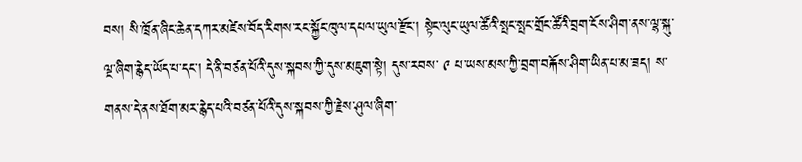བས། སི་ཁྲོན་ཞིང་ཆེན་དཀར་མཛེས་བོད་རིགས་རང་སྐྱོང་ཁུལ་དཔལ་ཡུལ་རྫོང་། སྟེང་ལུང་ཡུལ་ཚོའི་སྤང་སྤང་གྲོང་ཚོའི་བྲག་ངོས་ཤིག་ནས་ལྷ་སྐུ་ལྔ་ཞིག་རྙེད་ཡོད་པ་དང་། དེ་ནི་བཙན་པོའི་དུས་སྐབས་ཀྱི་དུས་མཇུག་སྟེ། དུས་རབས་ ༩ པ་ཡས་མས་ཀྱི་བྲག་བརྐོས་ཤིག་ཡིན་པ་མ་ཟད། ས་གནས་དེ་ནས་ཐོག་མར་རྙེད་པའི་བཙན་པོའི་དུས་སྐབས་ཀྱི་རྗེས་ཤུལ་ཞིག་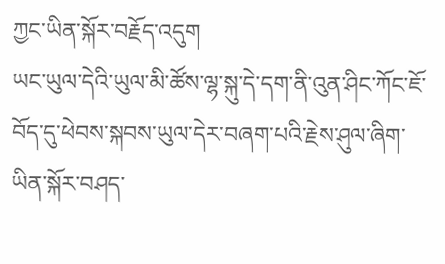ཀྱང་ཡིན་སྐོར་བརྗོད་འདུག
ཡང་ཡུལ་དེའི་ཡུལ་མི་ཚོས་ལྷ་སྐུ་དེ་དག་ནི་འུན་ཤིང་ཀོང་ཇོ་བོད་དུ་ཕེབས་སྐབས་ཡུལ་དེར་བཞག་པའི་རྗེས་ཤུལ་ཞིག་ཡིན་སྐོར་བཤད་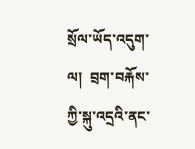སྲོལ་ཡོད་འདུག་ལ།  བྲག་བརྐོས་ཀྱི་སྐུ་འདྲའི་ནང་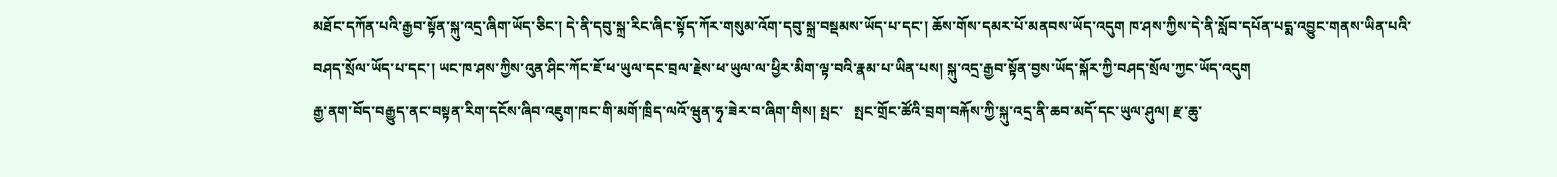མཐོང་དཀོན་པའི་རྒྱབ་སྟོན་སྐུ་འདྲ་ཞིག་ཡོད་ཅིང་། དེ་ནི་དབུ་སྐྲ་རིང་ཞིང་སྟོད་ཀོར་གསུམ་འོག་དབུ་སྐྲ་བསྡམས་ཡོད་པ་དང་། ཆོས་གོས་དམར་པོ་མནབས་ཡོད་འདུག ཁ་ཤས་ཀྱིས་དེ་ནི་སློབ་དཔོན་པདྨ་འབྱུང་གནས་ཡིན་པའི་བཤད་སྲོལ་ཡོད་པ་དང་། ཡང་ཁ་ཤས་ཀྱིས་འུན་ཤིང་ཀོང་ཇོ་ཕ་ཡུལ་དང་བྲལ་རྗེས་ཕ་ཡུལ་ལ་ཕྱིར་མིག་ལྟ་བའི་རྣམ་པ་ཡིན་པས། སྐུ་འདྲ་རྒྱབ་སྟོན་བྱས་ཡོད་སྐོར་ཀྱི་བཤད་སྲོལ་ཀྱང་ཡོད་འདུག
རྒྱ་ནག་བོད་བརྒྱུད་ནང་བསྟན་རིག་དངོས་ཞིབ་འཇུག་ཁང་གི་མགོ་ཁྲིད་ལའོ་ཝུན་ཧྭ་ཟེར་བ་ཞིག་གིས། སྤང་   སྤང་གྲོང་ཚོའི་བྲག་བརྐོས་ཀྱི་སྐུ་འདྲ་ནི་ཆབ་མདོ་དང་ཡུལ་ཤུལ། རྫ་ཆུ་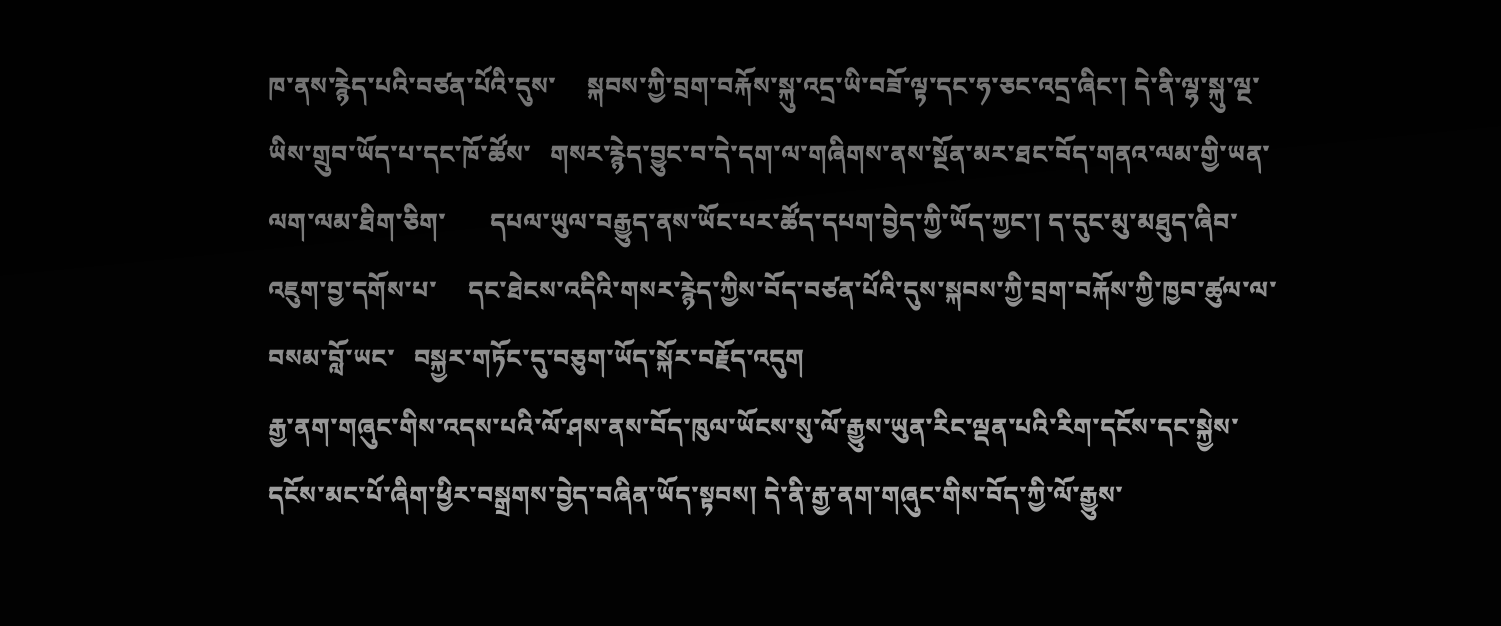ཁ་ནས་རྙེད་པའི་བཙན་པོའི་དུས་     སྐབས་ཀྱི་བྲག་བརྐོས་སྐུ་འདྲ་ཡི་བཟོ་ལྟ་དང་ཧ་ཅང་འདྲ་ཞིང་། དེ་ནི་ལྷ་སྐུ་ལྔ་ཡིས་གྲུབ་ཡོད་པ་དང་ཁོ་ཚོས་   གསར་རྙེད་བྱུང་བ་དེ་དག་ལ་གཞིགས་ནས་སྔོན་མར་ཐང་བོད་གནའ་ལམ་གྱི་ཡན་ལག་ལམ་ཐིག་ཅིག་       དཔལ་ཡུལ་བརྒྱུད་ནས་ཡོང་པར་ཚོད་དཔག་བྱེད་ཀྱི་ཡོད་ཀྱང་། ད་དུང་མུ་མཐུད་ཞིབ་འཇུག་བྱ་དགོས་པ་     དང་ཐེངས་འདིའི་གསར་རྙེད་ཀྱིས་བོད་བཙན་པོའི་དུས་སྐབས་ཀྱི་བྲག་བརྐོས་ཀྱི་ཁྱབ་ཚུལ་ལ་བསམ་བློ་ཡང་   བསྐྱར་གཏོང་དུ་བཅུག་ཡོད་སྐོར་བརྗོད་འདུག
རྒྱ་ནག་གཞུང་གིས་འདས་པའི་ལོ་ཤས་ནས་བོད་ཁུལ་ཡོངས་སུ་ལོ་རྒྱུས་ཡུན་རིང་ལྡན་པའི་རིག་དངོས་དང་སྐྱེས་དངོས་མང་པོ་ཞིག་ཕྱིར་བསྒྲགས་བྱེད་བཞིན་ཡོད་སྟབས། དེ་ནི་རྒྱ་ནག་གཞུང་གིས་བོད་ཀྱི་ལོ་རྒྱུས་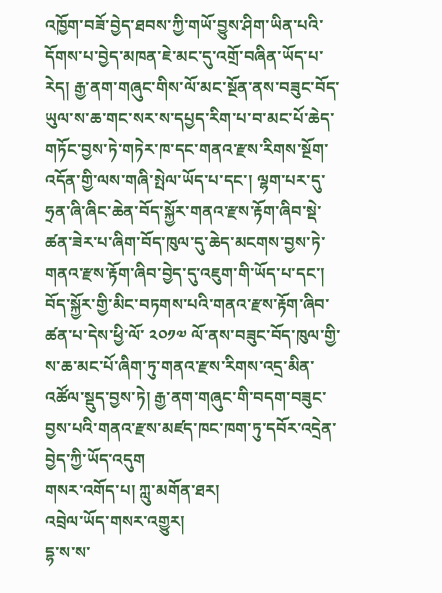འཁྱོག་བཟོ་བྱེད་ཐབས་ཀྱི་གཡོ་བྱུས་ཤིག་ཡིན་པའི་དོགས་པ་བྱེད་མཁན་ཇེ་མང་དུ་འགྲོ་བཞིན་ཡོད་པ་རེད། རྒྱ་ནག་གཞུང་གིས་ལོ་མང་སྔོན་ནས་བཟུང་བོད་ཡུལ་ས་ཆ་གང་སར་ས་དཔྱད་རིག་པ་བ་མང་པོ་ཆེད་གཏོང་བྱས་ཏེ་གཏེར་ཁ་དང་གནའ་རྫས་རིགས་སྔོག་འདོན་གྱི་ལས་གཞི་སྤེལ་ཡོད་པ་དང་། ལྷག་པར་དུ་ཧྲན་ཞི་ཞིང་ཆེན་བོད་སྐྱོར་གནའ་རྫས་རྟོག་ཞིབ་སྡེ་ཚན་ཟེར་པ་ཞིག་བོད་ཁུལ་དུ་ཆེད་མངགས་བྱས་ཏེ་གནའ་རྫས་རྟོག་ཞིབ་བྱེད་དུ་འཇུག་གི་ཡོད་པ་དང་། བོད་སྐྱོར་གྱི་མིང་བཏགས་པའི་གནའ་རྫས་རྟོག་ཞིབ་ཚན་པ་དེས་ཕྱི་ལོ་ ༢༠༡༧ ལོ་ནས་བཟུང་བོད་ཁུལ་གྱི་ས་ཆ་མང་པོ་ཞིག་ཏུ་གནའ་རྫས་རིགས་འདྲ་མིན་འཚོལ་སྡུད་བྱས་ཏེ། རྒྱ་ནག་གཞུང་གི་བདག་བཟུང་བྱས་པའི་གནའ་རྫས་མཛད་ཁང་ཁག་ཏུ་དབོར་འདྲེན་བྱེད་ཀྱི་ཡོད་འདུག
གསར་འགོད་པ། ཀླུ་མགོན་ཐར།
འབྲེལ་ཡོད་གསར་འགྱུར།
དྷ་ས་ས་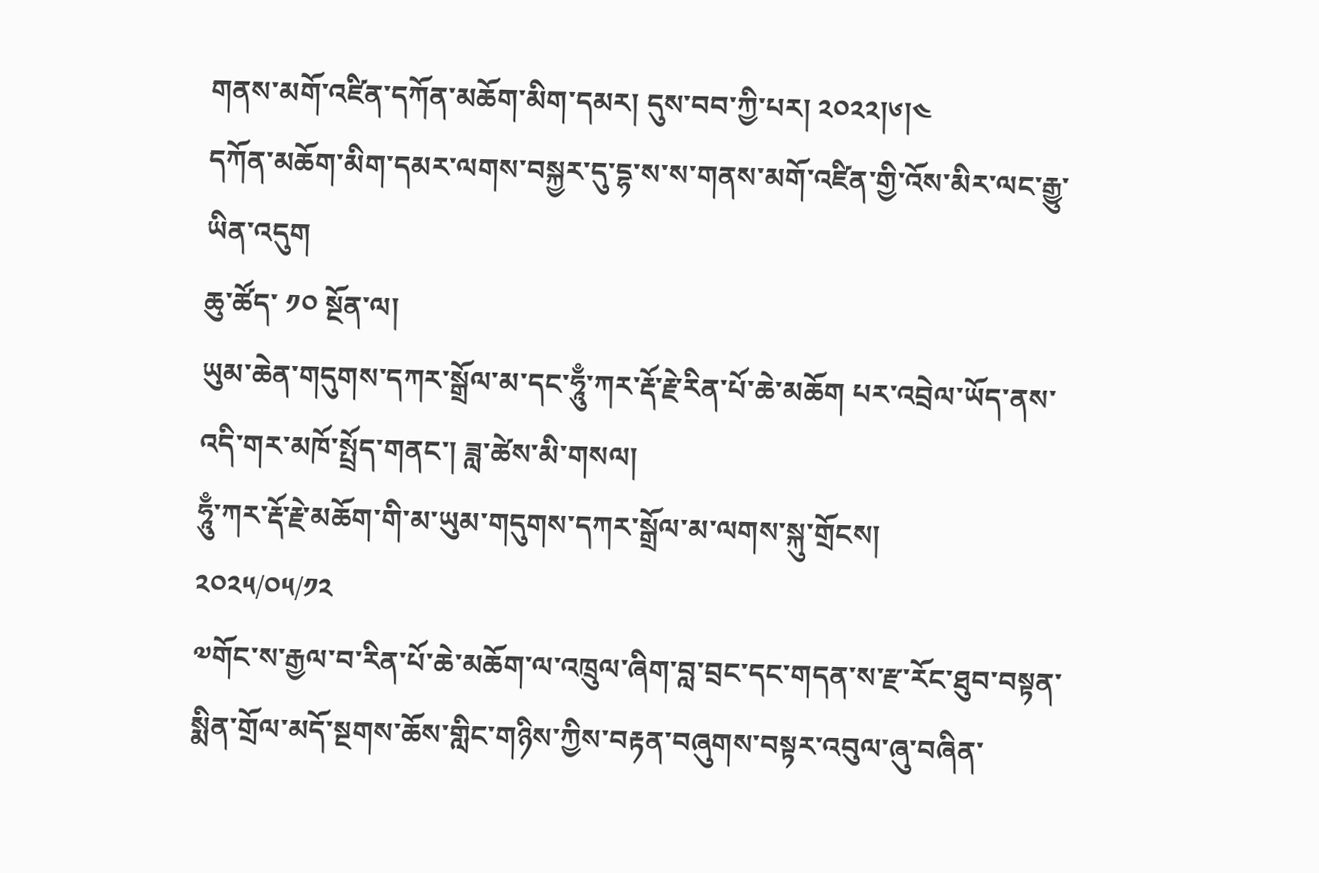གནས་མགོ་འཛིན་དཀོན་མཆོག་མིག་དམར། དུས་བབ་ཀྱི་པར། ༢༠༢༢།༦།༤
དཀོན་མཆོག་མིག་དམར་ལགས་བསྐྱར་དུ་དྷ་ས་ས་གནས་མགོ་འཛིན་གྱི་འོས་མིར་ལང་རྒྱུ་ཡིན་འདུག
ཆུ་ཚོད་ ༡༠ སྔོན་ལ།
ཡུམ་ཆེན་གདུགས་དཀར་སྒྲོལ་མ་དང་ཧཱུྃ་ཀར་རྡོ་རྗེ་རིན་པོ་ཆེ་མཆོག པར་འབྲེལ་ཡོད་ནས་འདི་གར་མཁོ་སྤྲོད་གནང་། ཟླ་ཚེས་མི་གསལ།
ཧཱུྃ་ཀར་རྡོ་རྗེ་མཆོག་གི་མ་ཡུམ་གདུགས་དཀར་སྒྲོལ་མ་ལགས་སྐུ་གྲོངས།
༢༠༢༥/༠༥/༡༢
༧གོང་ས་རྒྱལ་བ་རིན་པོ་ཆེ་མཆོག་ལ་འཁྲུལ་ཞིག་བླ་བྲང་དང་གདན་ས་རྫ་རོང་ཐུབ་བསྟན་སྨིན་གྲོལ་མདོ་སྔགས་ཆོས་གླིང་གཉིས་ཀྱིས་བརྟན་བཞུགས་བསྟར་འབུལ་ཞུ་བཞིན་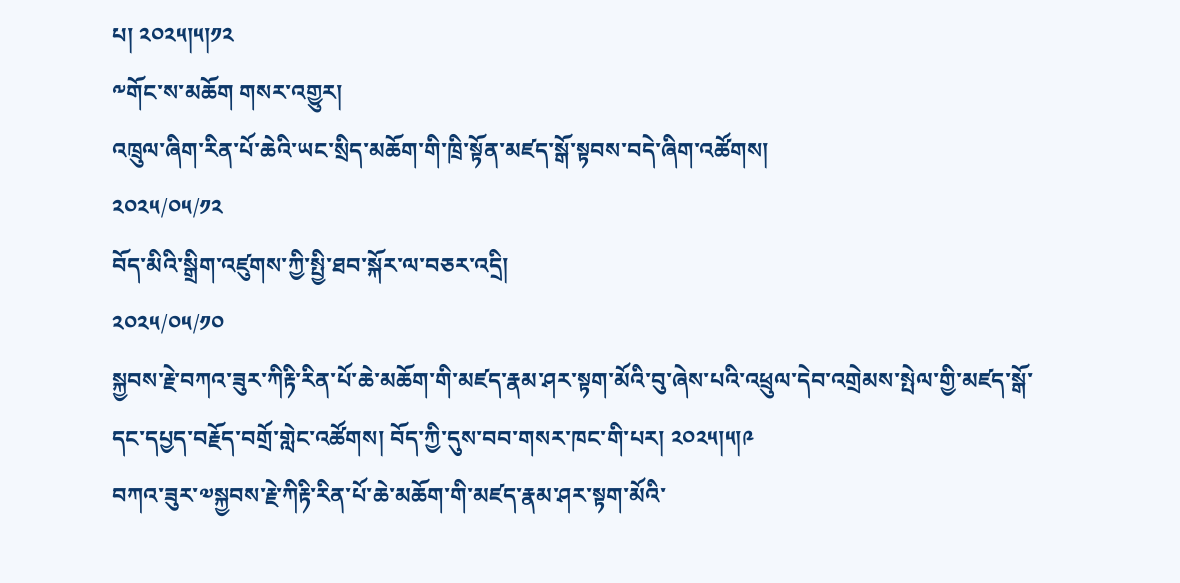པ། ༢༠༢༥།༥།༡༢
༸གོང་ས་མཆོག གསར་འགྱུར།
འཁྲུལ་ཞིག་རིན་པོ་ཆེའི་ཡང་སྲིད་མཆོག་གི་ཁྲི་སྟོན་མཛད་སྒོ་སྟབས་བདེ་ཞིག་འཚོགས།
༢༠༢༥/༠༥/༡༢
བོད་མིའི་སྒྲིག་འཛུགས་ཀྱི་སྤྱི་ཐབ་སྐོར་ལ་བཅར་འདྲི།
༢༠༢༥/༠༥/༡༠
སྐྱབས་རྗེ་བཀའ་ཟུར་ཀིརྟི་རིན་པོ་ཆེ་མཆོག་གི་མཛད་རྣམ་ཤར་སྟག་མོའི་བུ་ཞེས་པའི་འཕྲུལ་དེབ་འགྲེམས་སྤེལ་གྱི་མཛད་སྒོ་དང་དཔྱད་བརྗོད་བགྲོ་གླེང་འཚོགས། བོད་ཀྱི་དུས་བབ་གསར་ཁང་གི་པར། ༢༠༢༥།༥།༩
བཀའ་ཟུར་༧སྐྱབས་རྗེ་ཀིརྟི་རིན་པོ་ཆེ་མཆོག་གི་མཛད་རྣམ་ཤར་སྟག་མོའི་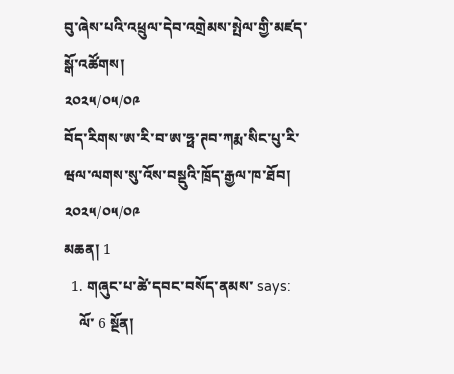བུ་ཞེས་པའི་འཕྲུལ་དེབ་འགྲེམས་སྤེལ་གྱི་མཛད་སྒོ་འཚོགས།
༢༠༢༥/༠༥/༠༩
བོད་རིགས་ཨ་རི་བ་ཨ་ཧྥ་ཊབ་ཀརྨ་སིང་པུ་རི་ཝལ་ལགས་སུ་འོས་བསྡུའི་ཁྲོད་རྒྱལ་ཁ་ཐོབ།
༢༠༢༥/༠༥/༠༩
མཆན། 1
  1. གཞུང་པ་ཚེ་དབང་བསོད་ནམས་ says:
    ལོ་ 6 སྔོན།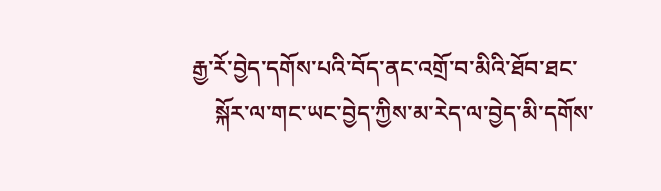རྒྱ་རོ་བྱེད་དགོས་པའི་བོད་ནང་འགྲོ་བ་མིའི་ཐོབ་ཐང་
    སྐོར་ལ་གང་ཡང་བྱེད་ཀྱིས་མ་རེད་ལ་བྱེད་མི་དགོས་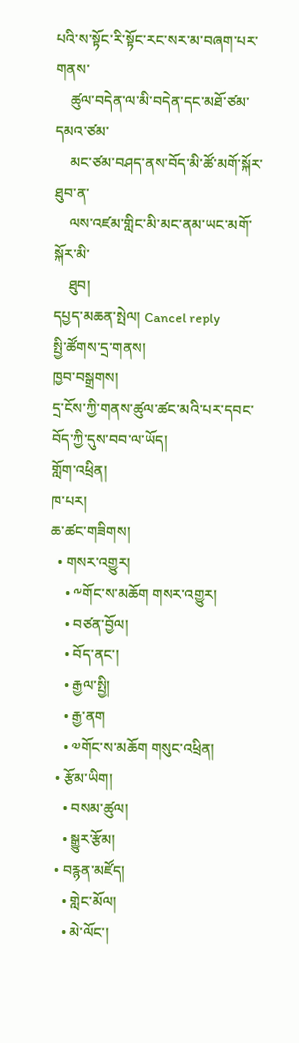པའི་ས་སྟོང་རི་སྟོང་རང་སར་མ་བཞག་པར་གནས་
    ཚུལ་བདེན་ལ་མི་བདེན་དང་མཐོ་ཙམ་དམའ་ཙམ་
    མང་ཙམ་བཤད་ནས་བོད་མི་ཚོ་མགོ་སྐོར་ཐུབ་ན་
    ལས་འཛམ་གླིང་མི་མང་ནམ་ཡང་མགོ་སྐོར་མི་
    ཐུབ།
དཔྱད་མཆན་སྤེལ། Cancel reply
སྤྱི་ཚོགས་དྲ་གནས།
ཁྱབ་བསྒྲགས།
དྲ་ངོས་ཀྱི་གནས་ཚུལ་ཚང་མའི་པར་དབང་བོད་ཀྱི་དུས་བབ་ལ་ཡོད།
གློག་འཕྲིན།
ཁ་པར།
ཆ་ཚང་གཟིགས།
  • གསར་འགྱུར།
    • ༸གོང་ས་མཆོག གསར་འགྱུར།
    • བཙན་བྱོལ།
    • བོད་ནང་།
    • རྒྱལ་སྤྱི།
    • རྒྱ་ནག
    • ༧གོང་ས་མཆོག གསུང་འཕྲིན།
  • རྩོམ་ཡིག།
    • བསམ་ཚུལ།
    • སྒྱུར་རྩོམ།
  • བརྙན་མཛོད།
    • གླེང་མོལ།
    • མེ་ལོང་།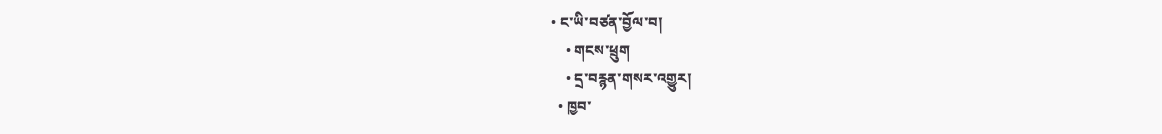• ང་ཡི་བཙན་བྱོལ་བ།
    • གངས་ཕྲུག
    • དྲ་བརྙན་གསར་འགྱུར།
  • ཁྱབ་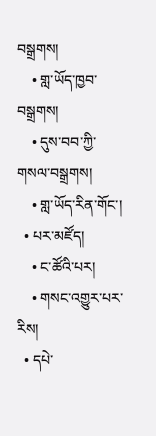བསྒྲགས།
    • གླ་ཡོད་ཁྱབ་བསྒྲགས།
    • དུས་བབ་ཀྱི་གསལ་བསྒྲགས།
    • གླ་ཡོད་རིན་གོང་།
  • པར་མཛོད།
    • ང་ཚོའི་པར།
    • གསང་འགྱུར་པར་རིས།
  • དཔེ་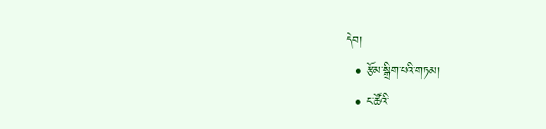དེབ།
  • རྩོམ་སྒྲིག་པའི་གཏམ།
  • ང་ཚོའི་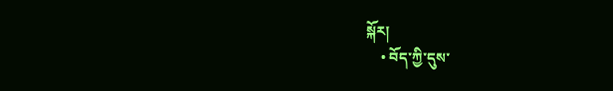སྐོར།
    • བོད་ཀྱི་དུས་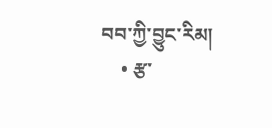བབ་ཀྱི་བྱུང་རིམ།
    • རྩ་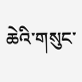ཆེའི་གསུང་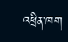འཕྲིན་ཁག